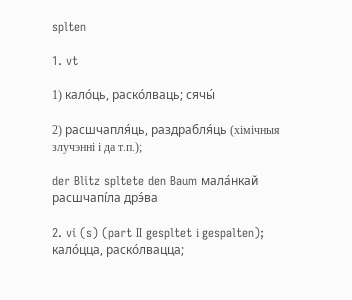splten

1. vt

1) кало́ць, раско́лваць; сячы́

2) расшчапля́ць, раздрабля́ць (хімічныя злучэнні і да т.п.);

der Blitz spltete den Baum мала́нкай расшчапі́ла дрэ́ва

2. vi (s) (part II gespltet і gespalten); кало́цца, раско́лвацца;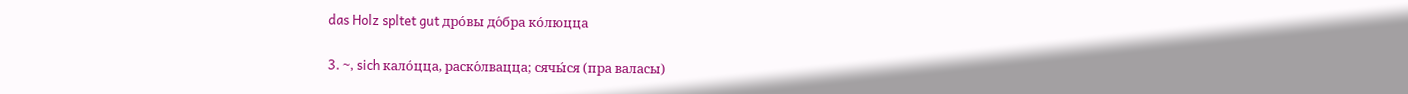das Holz spltet gut дро́вы до́бра ко́люцца

3. ~, sich кало́цца, раско́лвацца; сячы́ся (пра валасы)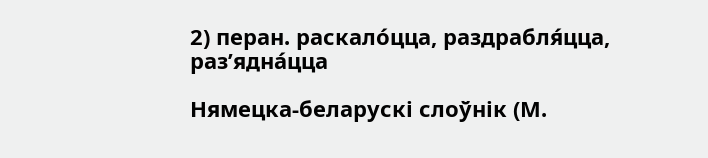2) перан. раскало́цца, раздрабля́цца, раз’ядна́цца

Нямецка-беларускі слоўнік (М.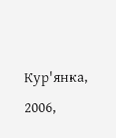Кур'янка, 2006,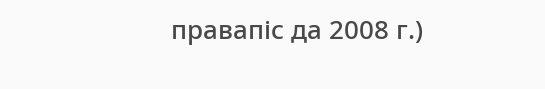правапіс да 2008 г.)